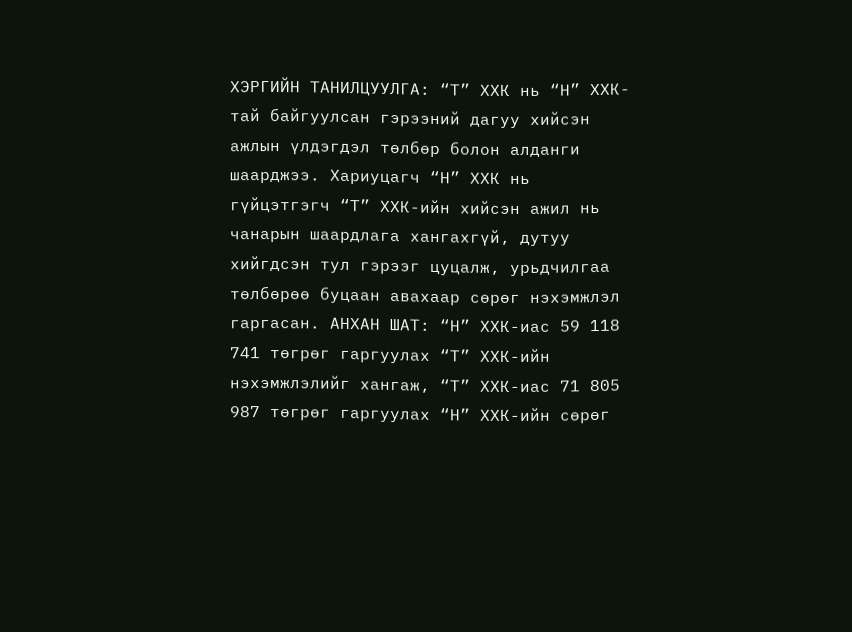ХЭРГИЙН ТАНИЛЦУУЛГА: “Т” ХХК нь “Н” ХХК-тай байгуулсан гэрээний дагуу хийсэн ажлын үлдэгдэл төлбөр болон алданги шаарджээ. Хариуцагч “Н” ХХК нь гүйцэтгэгч “Т” ХХК-ийн хийсэн ажил нь чанарын шаардлага хангахгүй, дутуу хийгдсэн тул гэрээг цуцалж, урьдчилгаа төлбөрөө буцаан авахаар сөрөг нэхэмжлэл гаргасан. АНХАН ШАТ: “Н” ХХК-иас 59 118 741 төгрөг гаргуулах “Т” ХХК-ийн нэхэмжлэлийг хангаж, “Т” ХХК-иас 71 805 987 төгрөг гаргуулах “Н” ХХК-ийн сөрөг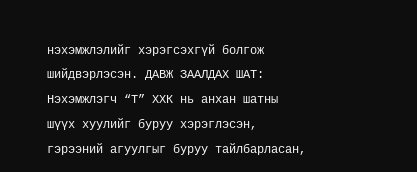нэхэмжлэлийг хэрэгсэхгүй болгож шийдвэрлэсэн. ДАВЖ ЗААЛДАХ ШАТ: Нэхэмжлэгч “Т” ХХК нь анхан шатны шүүх хуулийг буруу хэрэглэсэн, гэрээний агуулгыг буруу тайлбарласан,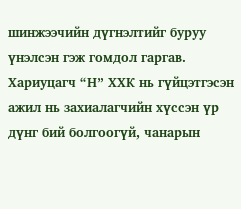шинжээчийн дүгнэлтийг буруу үнэлсэн гэж гомдол гаргав. Хариуцагч “Н” ХХК нь гүйцэтгэсэн ажил нь захиалагчийн хүссэн үр дүнг бий болгоогүй, чанарын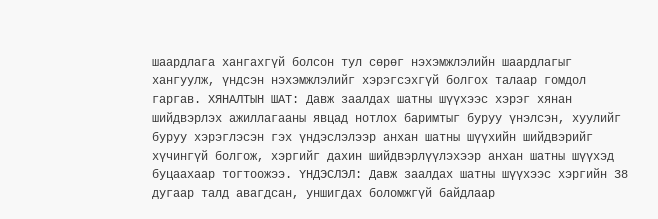шаардлага хангахгүй болсон тул сөрөг нэхэмжлэлийн шаардлагыг хангуулж, үндсэн нэхэмжлэлийг хэрэгсэхгүй болгох талаар гомдол гаргав. ХЯНАЛТЫН ШАТ: Давж заалдах шатны шүүхээс хэрэг хянан шийдвэрлэх ажиллагааны явцад нотлох баримтыг буруу үнэлсэн, хуулийг буруу хэрэглэсэн гэх үндэслэлээр анхан шатны шүүхийн шийдвэрийг хүчингүй болгож, хэргийг дахин шийдвэрлүүлэхээр анхан шатны шүүхэд буцаахаар тогтоожээ. ҮНДЭСЛЭЛ: Давж заалдах шатны шүүхээс хэргийн 38 дугаар талд авагдсан, уншигдах боломжгүй байдлаар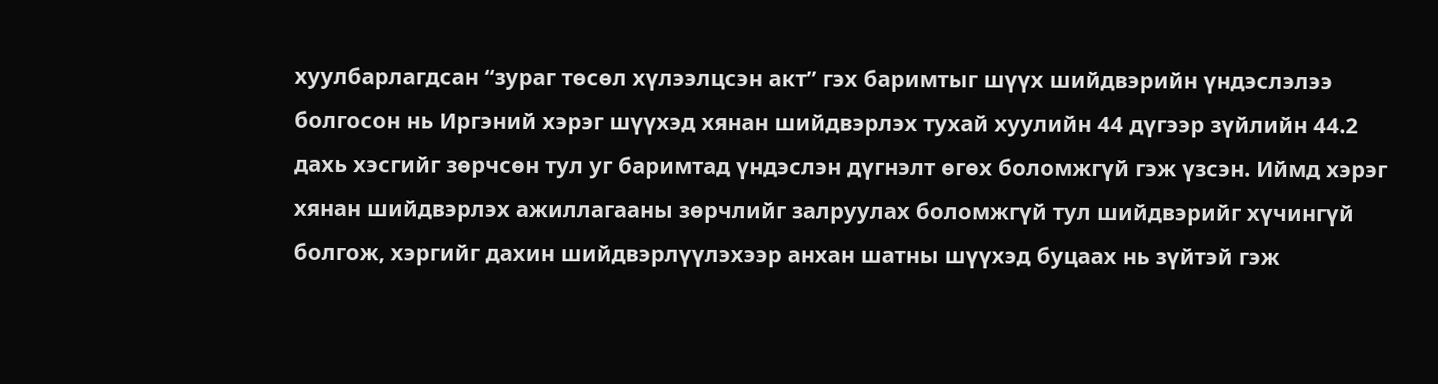хуулбарлагдсан “зураг төсөл хүлээлцсэн акт” гэх баримтыг шүүх шийдвэрийн үндэслэлээ болгосон нь Иргэний хэрэг шүүхэд хянан шийдвэрлэх тухай хуулийн 44 дүгээр зүйлийн 44.2 дахь хэсгийг зөрчсөн тул уг баримтад үндэслэн дүгнэлт өгөх боломжгүй гэж үзсэн. Иймд хэрэг хянан шийдвэрлэх ажиллагааны зөрчлийг залруулах боломжгүй тул шийдвэрийг хүчингүй болгож, хэргийг дахин шийдвэрлүүлэхээр анхан шатны шүүхэд буцаах нь зүйтэй гэж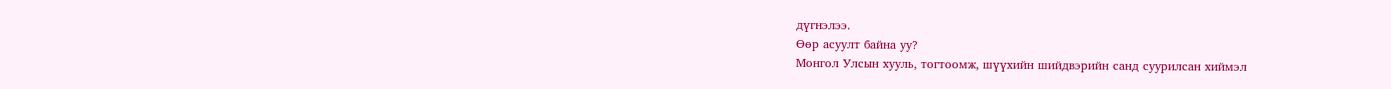дүгнэлээ.
Өөр асуулт байна уу?
Монгол Улсын хууль, тогтоомж, шүүхийн шийдвэрийн санд суурилсан хиймэл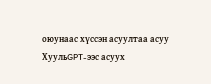оюунаас хүссэн асуултаа асуу
ХуульGPT-ээс асуух